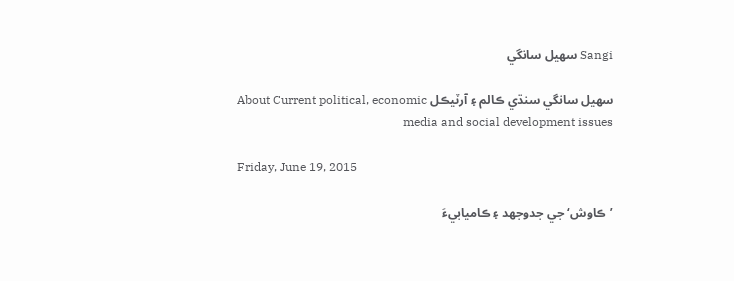Sangi سهيل سانگي

سهيل سانگي سنڌي ڪالم ۽ آرٽيڪل About Current political, economic media and social development issues

Friday, June 19, 2015

’ڪاوش‘ جي جدوجهد ۽ ڪاميابيءَ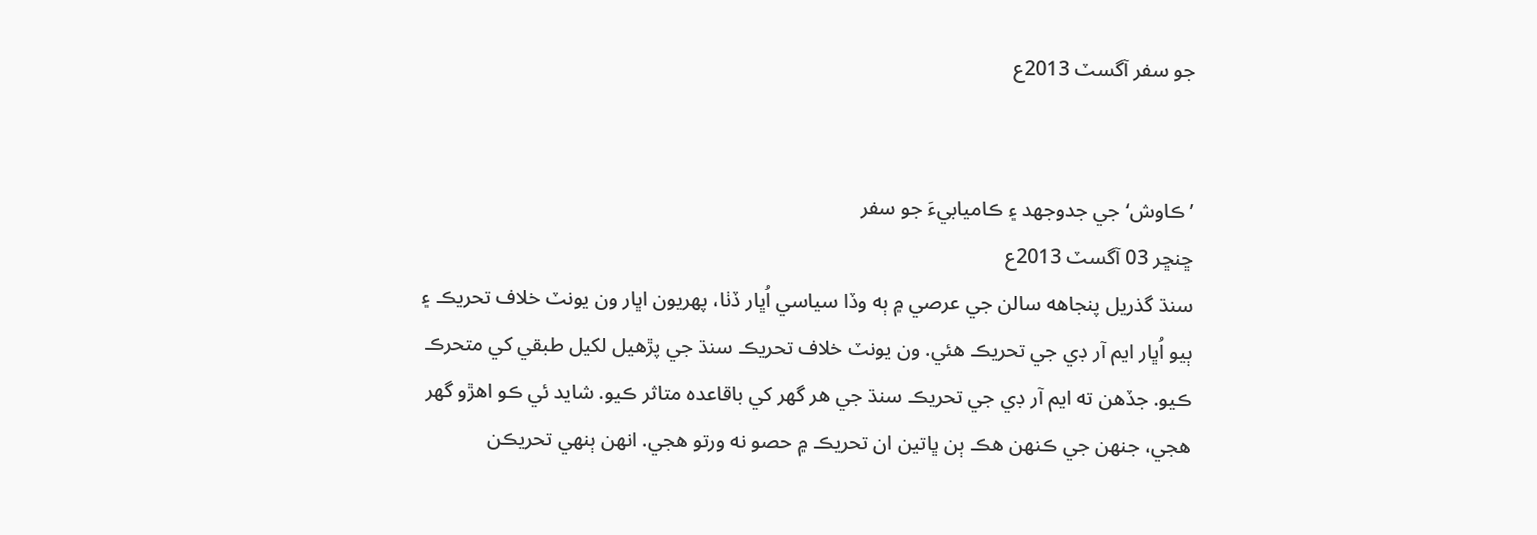جو سفر آگسٽ 2013ع


’ڪاوش‘ جي جدوجهد ۽ ڪاميابيءَ جو سفر
ڇنڇر 03 آگسٽ 2013ع
سنڌ گذريل پنجاهه سالن جي عرصي ۾ ٻه وڏا سياسي اُڀار ڏٺا، پهريون اڀار ون يونٽ خلاف تحريڪ ۽ ٻيو اُڀار ايم آر ڊي جي تحريڪ هئي. ون يونٽ خلاف تحريڪ سنڌ جي پڙهيل لکيل طبقي کي متحرڪ ڪيو. جڏهن ته ايم آر ڊي جي تحريڪ سنڌ جي هر گهر کي باقاعده متاثر ڪيو. شايد ئي ڪو اهڙو گهر هجي، جنهن جي ڪنهن هڪ ٻن ڀاتين ان تحريڪ ۾ حصو نه ورتو هجي. انهن ٻنهي تحريڪن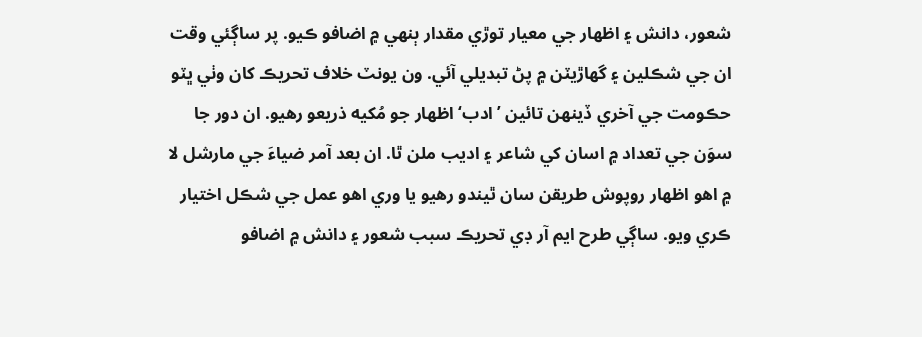شعور، دانش ۽ اظهار جي معيار توڙي مقدار ٻنهي ۾ اضافو ڪيو. پر ساڳئي وقت ان جي شڪلين ۽ گهاڙيٽن ۾ پڻ تبديلي آئي. ون يونٽ خلاف تحريڪ کان وٺي ڀٽو حڪومت جي آخري ڏينهن تائين ’ادب‘ اظهار جو مُکيه ذريعو رهيو. ان دور جا سوَن جي تعداد ۾ اسان کي شاعر ۽ اديب ملن ٿا. ان بعد آمر ضياءَ جي مارشل لا ۾ اهو اظهار روپوش طريقن سان ٿيندو رهيو يا وري اهو عمل جي شڪل اختيار ڪري ويو. ساڳي طرح ايم آر ڊي تحريڪ سبب شعور ۽ دانش ۾ اضافو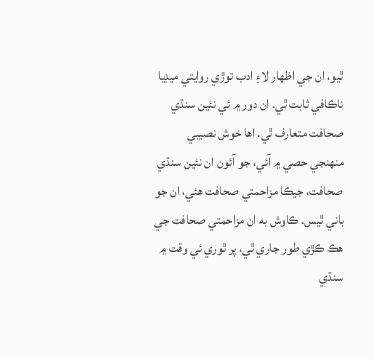ٿيو، ان جي اظهار لاءِ ادب توڙي روايتي ميڊيا ناڪافي ثابت ٿي. ان دور ۾ ئي نئين سنڌي صحافت متعارف ٿي. اها خوش نصيبي منهنجي حصي ۾ آئي، جو آئون ان نئين سنڌي صحافت، جيڪا مزاحمتي صحافت هئي، ان جو باني ٿيس. ڪاوش به ان مزاحمتي صحافت جي هڪ ڪڙي طور جاري ٿي، پر ٿوري ئي وقت ۾ سنڌي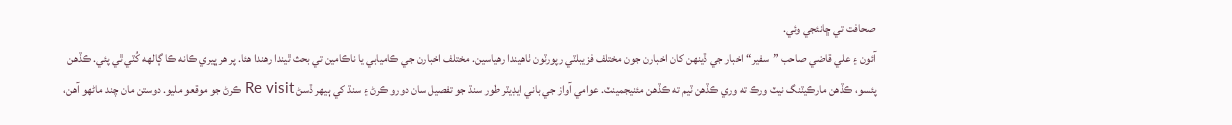صحافت تي ڇانئجي وئي.
آئون ۽ علي قاضي صاحب ”سفير“ اخبار جي ڏينهن کان اخبارن جون مختلف فزيبلٽي رپورٽون ٺاهيندا رهياسين. مختلف اخبارن جي ڪاميابي يا ناڪامين تي بحث ٿيندا رهندا هئا. پر هر ڀيري ڪانه ڪا ڳالهه کُٽي ٿي پئي. ڪڏهن پئسو، ڪڏهن مارڪيٽنگ نيٽ ورڪ ته وري ڪڏهن ٽيم ته ڪڏهن مئنيجمينٽ. عوامي آواز جي باني ايڊيٽر طور سنڌ جو تفصيل سان دورو ڪرڻ ۽ سنڌ کي ٻيهر ڏسڻ Re visit ڪرڻ جو موقعو مليو. دوستن مان چند ماڻهو آهن،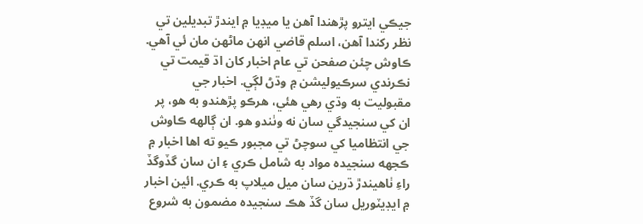جيڪي ايترو پڙهندا آهن يا ميڊيا ۾ ايندڙ تبديلين تي نظر رکندا آهن، اسلم قاضي انهن ماڻهن مان ئي آهي. ڪاوش چئن صفحن تي عام اخبار کان اڌ قيمت تي نڪرندي سرڪيوليشن ۾ وڌڻ لڳي. اخبار جي مقبوليت به وڌي رهي هئي، هرڪو پڙهندو به هو، پر ان کي سنجيدگي سان نه وٺندو هو. ان ڳالهه ڪاوش جي انتظاميا کي سوچڻ تي مجبور ڪيو ته اها اخبار ۾ ڪجهه سنجيده مواد به شامل ڪري ۽ ان سان گڏوگڏ راءِ ٺاهيندڙ ڌرين سان ميل ميلاپ به ڪري. ائين اخبار ۾ ايڊيٽوريل سان گڏ هڪ سنجيده مضمون به شروع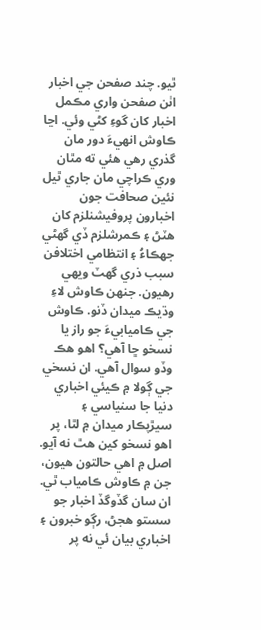ٿيو. چند صفحن جي اخبار اٺن صفحن واري مڪمل اخبار کان گوءِ کڻي وئي. اڃا ڪاوش انهيءَ دور مان گذري رهي هئي ته مٿان وري ڪراچي مان جاري ٿيل نئين صحافت جون اخبارون پروفيشنلزم کان هٽڻ ۽ ڪمرشلزم ڏي گهڻي جهڪاءُ ۽ انتظامي اختلافن سبب ذري گهٽ ويهي رهيون. جنهن ڪاوش لاءِ وڌيڪ ميدان ڏنو. ڪاوش جي ڪاميابيءَ جو راز يا نسخو ڇا آهي؟ اهو هڪ وڏو سوال آهي. ان نسخي جي ڳولا ۾ ڪيئي اخباري دنيا جا سنياسي ۽ سيڙپڪار ميدان ۾ لٿا، پر اهو نسخو کين هٿ نه آيو. اصل ۾ اهي حالتون هيون، جن ۾ ڪاوش ڪامياب ٿي. ان سان گڏوگڏ اخبار جو سستو هجڻ، رڳو خبرون ۽ اخباري بيان ئي نه پر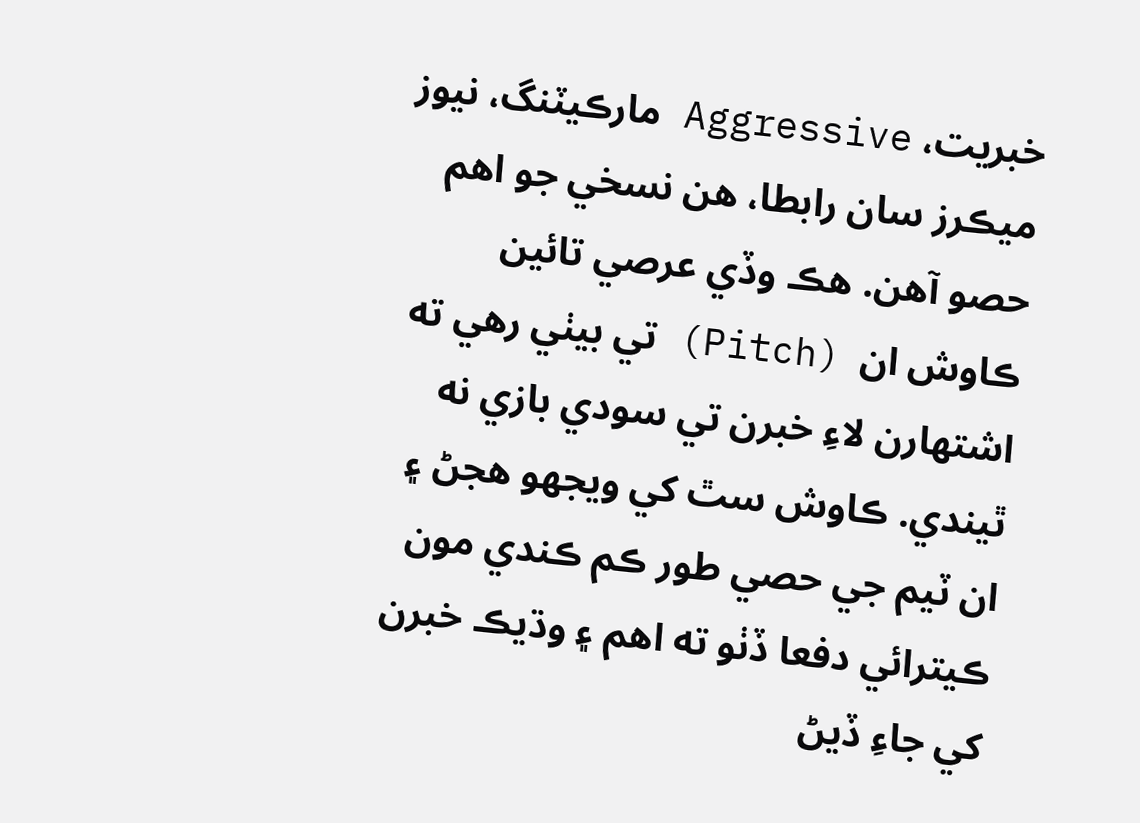خبريت، Aggressive مارڪيٽنگ، نيوز ميڪرز سان رابطا، هن نسخي جو اهم حصو آهن. هڪ وڏي عرصي تائين ڪاوش ان  (Pitch) تي بيٺي رهي ته اشتهارن لاءِ خبرن تي سودي بازي نه ٿيندي. ڪاوش سٿ کي ويجهو هجڻ ۽ ان ٽيم جي حصي طور ڪم ڪندي مون ڪيترائي دفعا ڏٺو ته اهم ۽ وڌيڪ خبرن کي جاءِ ڏيڻ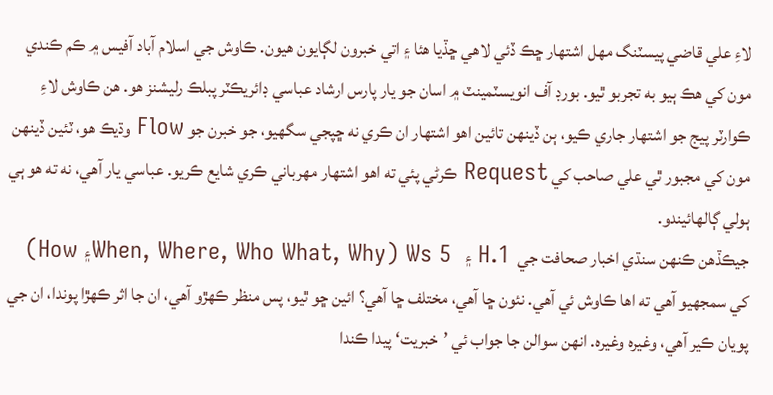لاءِ علي قاضي پيسٽنگ مهل اشتهار ڇڪ ڏئي لاهي ڇڏيا هئا ۽ اتي خبرون لڳايون هيون. ڪاوش جي اسلام آباد آفيس ۾ ڪم ڪندي مون کي هڪ ٻيو به تجربو ٿيو. بورڊ آف انويسٽمينٽ ۾ اسان جو يار پارس ارشاد عباسي ڊائريڪٽر پبلڪ رليشنز هو. هن ڪاوش لاءِ ڪوارٽر پيج جو اشتهار جاري ڪيو، ٻن ڏينهن تائين اهو اشتهار ان ڪري نه ڇپجي سگهيو، جو خبرن جو Flow وڌيڪ هو، ٽئين ڏينهن مون کي مجبور ٿي علي صاحب کي Request ڪرڻي پئي ته اهو اشتهار مهرباني ڪري شايع ڪريو. عباسي يار آهي، نه ته هو ٻي ٻولي ڳالهائيندو.
جيڪڏهن ڪنهن سنڌي اخبار صحافت جي  1.H ۽  5 Ws (When, Where, Who What, Why۽ How)  کي سمجهيو آهي ته اها ڪاوش ئي آهي. نئون ڇا آهي، مختلف ڇا آهي؟ ائين ڇو ٿيو، پس منظر ڪهڙو آهي، ان جا اثر ڪهڙا پوندا، ان جي پويان ڪير آهي، وغيره وغيره. انهن سوالن جا جواب ئي ’خبريت‘ پيدا ڪندا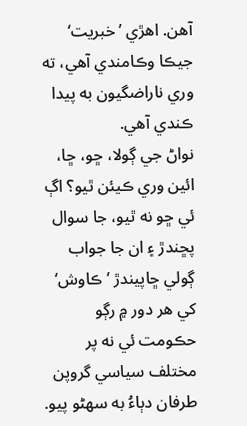آهن. اهڙي ’خبريت‘ جيڪا وڪامندي آهي، ته وري ناراضگيون به پيدا ڪندي آهي.
نواڻ جي ڳولا، ڇو، ڇا، ائين وري ڪيئن ٿيو؟ اڳ ئي ڇو نه ٿيو، جا سوال پڇندڙ ۽ ان جا جواب ڳولي ڇاپيندڙ ’ڪاوش‘ کي هر دور ۾ رڳو حڪومت ئي نه پر مختلف سياسي گروپن طرفان دٻاءُ به سهڻو پيو.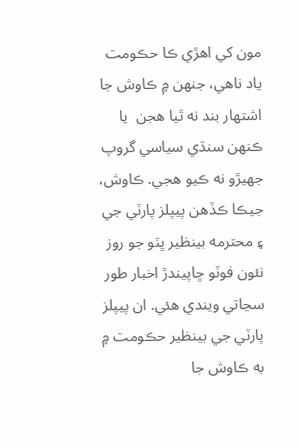مون کي اهڙي ڪا حڪومت ياد ناهي، جنهن ۾ ڪاوش جا اشتهار بند نه ٿيا هجن  يا ڪنهن سنڌي سياسي گروپ جهيڙو نه ڪيو هجي. ڪاوش، جيڪا ڪڏهن پيپلز پارٽي جي ۽ محترمه بينظير ڀٽو جو روز نئون فوٽو ڇاپيندڙ اخبار طور سڃاتي ويندي هئي. ان پيپلز پارٽي جي بينظير حڪومت ۾ به ڪاوش جا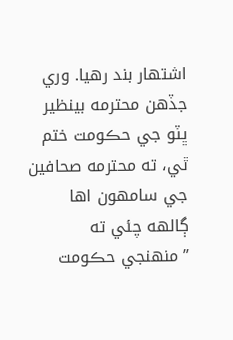اشتهار بند رهيا. وري جڏهن محترمه بينظير ڀٽو جي حڪومت ختم ٿي، ته محترمه صحافين جي سامهون اها ڳالهه چئي ته ”منهنجي حڪومت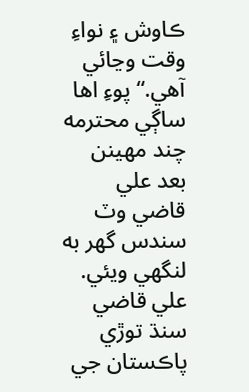ڪاوش ۽ نواءِ وقت وڃائي آهي.“ پوءِ اها ساڳي محترمه چند مهينن بعد علي قاضي وٽ سندس گهر به لنگهي ويئي. علي قاضي سنڌ توڙي پاڪستان جي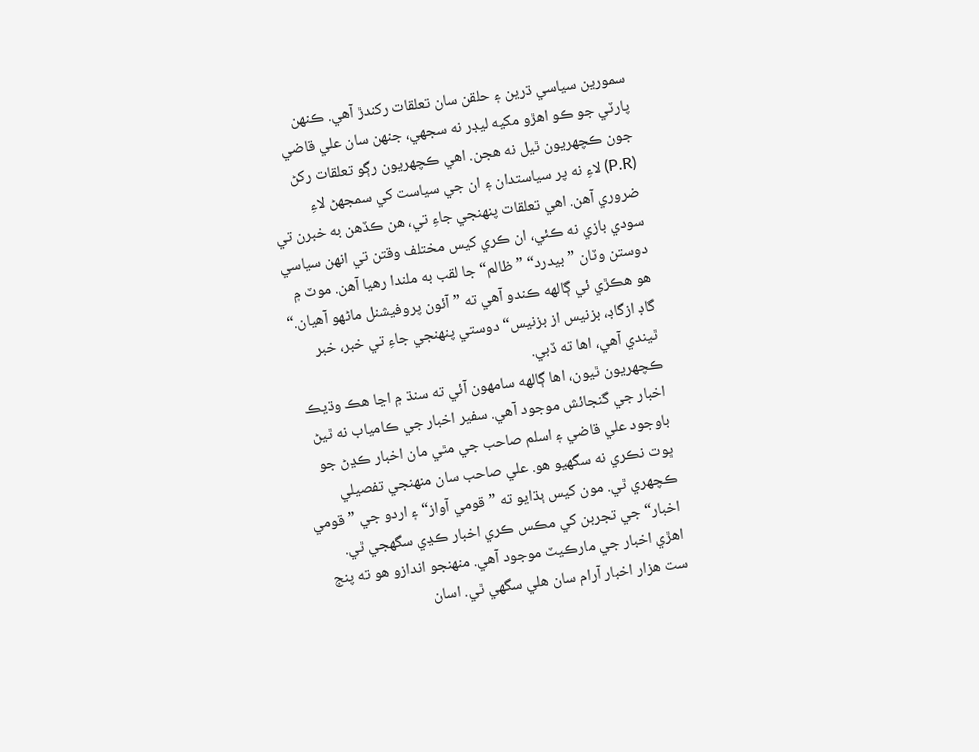سمورين سياسي ڌرين ۽ حلقن سان تعلقات رکندڙ آهي. ڪنهن پارٽي جو ڪو اهڙو مکيه ليڊر نه سجهي، جنهن سان علي قاضي جون ڪچهريون ٿيل نه هجن. اهي ڪچهريون رڳو تعلقات رکڻ (P.R) لاءِ نه پر سياستدان ۽ ان جي سياست کي سمجهڻ لاءِ ضروري آهن. اهي تعلقات پنهنجي جاءِ تي، هن ڪڏهن به خبرن تي سودي بازي نه ڪئي، ان ڪري کيس مختلف وقتن تي انهن سياسي دوستن وٽان ”بيدرد“ ”ظالم“ جا لقب به ملندا رهيا آهن. موٽ ۾ هو هڪڙي ئي ڳالهه ڪندو آهي ته ”آئون پروفيشنل ماڻهو آهيان.“ گاڊ ازگاڊ، بزنيس از بزنيس“ دوستي پنهنجي جاءِ تي خبر، خبر ٿيندي آهي، اها ته ڏبي.
ڪچهريون ٿيون، اها ڳالهه سامهون آئي ته سنڌ ۾ اڃا هڪ وڌيڪ اخبار جي گنجائش موجود آهي. سفير اخبار جي ڪامياب نه ٿيڻ باوجود علي قاضي ۽ اسلم صاحب جي مٿي مان اخبار ڪڍڻ جو ڀوت نڪري نه سگهيو هو. علي صاحب سان منهنجي تفصيلي ڪچهري ٿي. مون کيس ٻڌايو ته ”قومي آواز“ ۽ اردو جي ”قومي اخبار“ جي تجربن کي مڪس ڪري اخبار ڪڍي سگهجي ٿي. اهڙي اخبار جي مارڪيٽ موجود آهي. منهنجو اندازو هو ته پنج ست هزار اخبار آرام سان هلي سگهي ٿي. اسان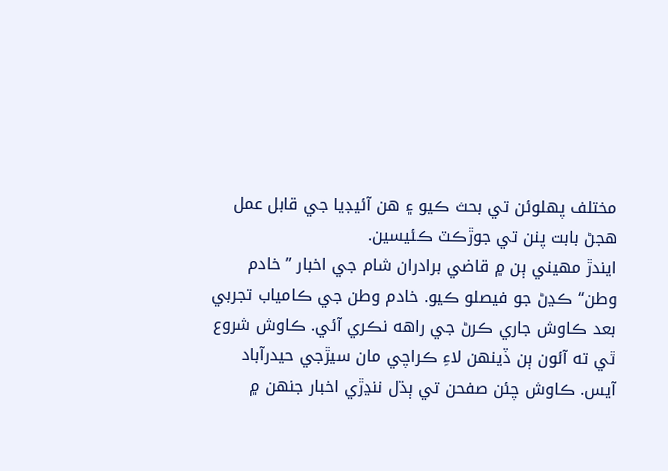مختلف پهلوئن تي بحث ڪيو ۽ هن آئيڊيا جي قابل عمل هجڻ بابت پنن تي جوڙڪٽ ڪئيسين.
ايندڙ مهيني ٻن ۾ قاضي برادران شام جي اخبار ”خادم وطن“ ڪڍڻ جو فيصلو ڪيو. خادم وطن جي ڪامياب تجربي بعد ڪاوش جاري ڪرڻ جي راهه نڪري آئي. ڪاوش شروع ٿي ته آئون ٻن ڏينهن لاءِ ڪراچي مان سيڙجي حيدرآباد آيس. ڪاوش چئن صفحن تي ٻڌل ننڍڙي اخبار جنهن ۾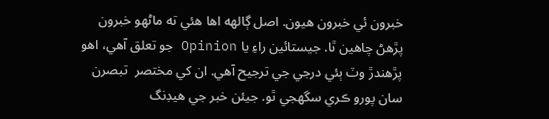خبرون ئي خبرون هيون. اصل ڳالهه اها هئي ته ماڻهو خبرون پڙهڻ چاهين ٿا. جيستائين راءِ يا Opinion جو تعلق آهي، اهو پڙهندڙ وٽ ٻئي درجي جي ترجيح آهي. ان کي مختصر  تبصرن سان پورو ڪري سگهجي ٿو. جيئن خبر جي هيڊنگ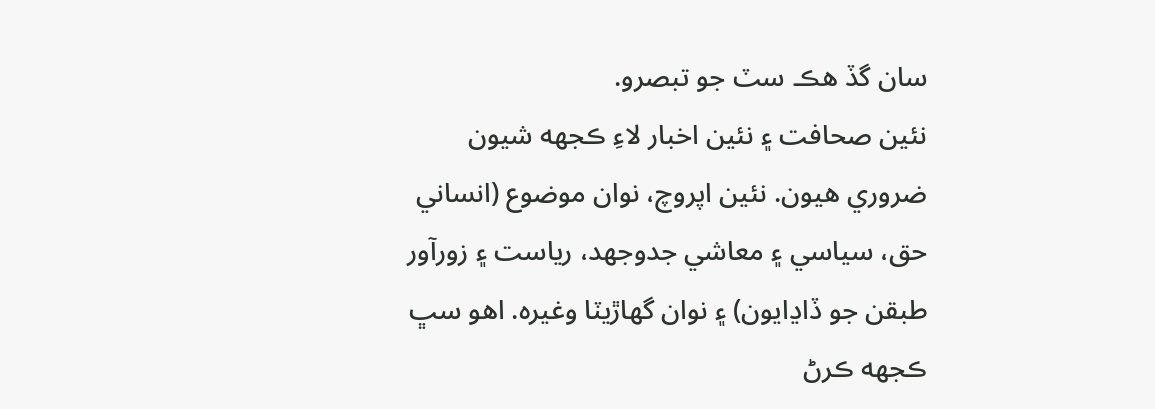سان گڏ هڪ سٽ جو تبصرو.
نئين صحافت ۽ نئين اخبار لاءِ ڪجهه شيون ضروري هيون. نئين اپروچ، نوان موضوع (انساني حق، سياسي ۽ معاشي جدوجهد، رياست ۽ زورآور طبقن جو ڏاڍايون) ۽ نوان گهاڙيٽا وغيره. اهو سڀ ڪجهه ڪرڻ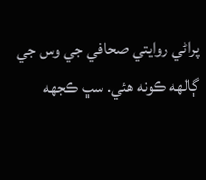پراڻي روايتي صحافي جي وس جي ڳالهه ڪونه هئي. سڀ ڪجهه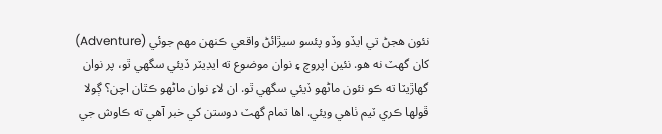نئون هجڻ تي ايڏو وڏو پئسو سيڙائڻ واقعي ڪنهن مهم جوئي (Adventure) کان گهٽ نه هو. نئين اپروچ ۽ نوان موضوع ته ايڊيٽر ڏيئي سگهي ٿو، پر نوان گهاڙيٽا ته ڪو نئون ماڻهو ڏيئي سگهي ٿو. ان لاءِ نوان ماڻهو ڪٿان اچن؟ ڳولا ڦولها ڪري ٽيم ٺاهي ويئي. اها تمام گهٽ دوستن کي خبر آهي ته ڪاوش جي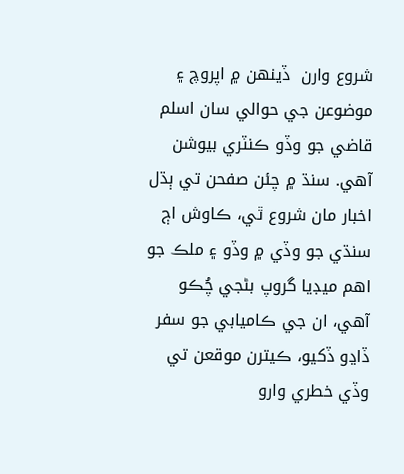شروع وارن  ڏينهن ۾ اپروچ ۽ موضوعن جي حوالي سان اسلم قاضي جو وڏو ڪنٽري بيوشن آهي. سنڌ ۾ چئن صفحن تي ٻڌل اخبار مان شروع ٿي، ڪاوش اڄ سنڌي جو وڏي ۾ وڏو ۽ ملڪ جو اهم ميڊيا گروپ بڻجي چُڪو آهي، ان جي ڪاميابي جو سفر ڏاڍو ڏکيو، ڪيترن موقعن تي وڏي خطري وارو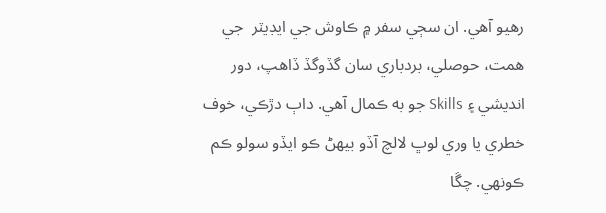رهيو آهي. ان سڄي سفر ۾ ڪاوش جي ايڊيٽر  جي همت، حوصلي، بردباري سان گڏوگڏ ڏاهپ، دور انديشي ۽ Skills جو به ڪمال آهي. داٻ دڙڪي، خوف خطري يا وري لوڀ لالچ آڏو بيهڻ ڪو ايڏو سولو ڪم ڪونهي. چڱا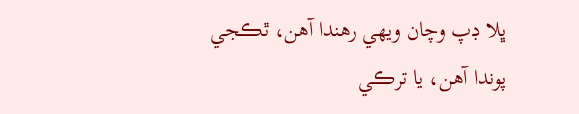ڀلا ڊپ وچان ويهي رهندا آهن، ٿڪجي پوندا آهن، يا ترڪي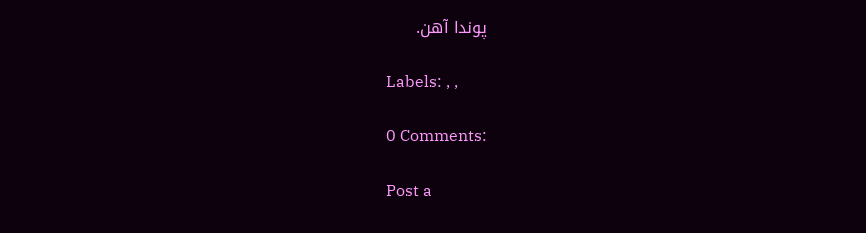پوندا آهن.

Labels: , ,

0 Comments:

Post a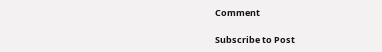Comment

Subscribe to Post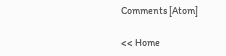Comments [Atom]

<< Home